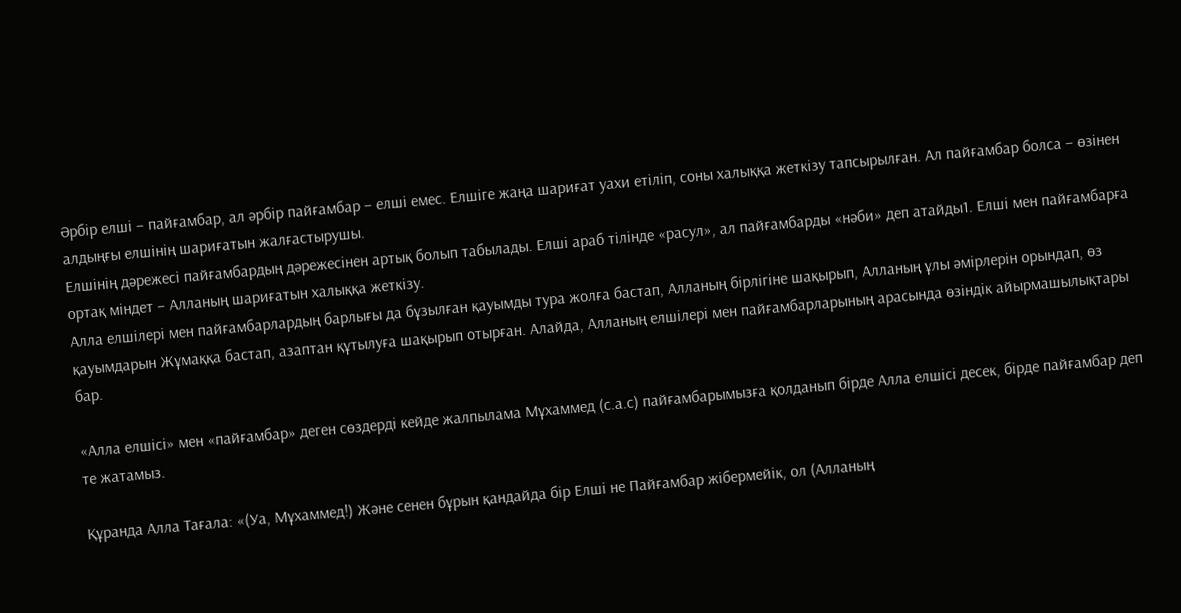Әрбір елші – пайғамбар, ал әрбір пайғамбар – елші емес. Елшіге жаңа шариғат уахи етіліп, соны халыққа жеткізу тапсырылған. Ал пайғамбар болса – өзінен алдыңғы елшінің шариғатын жалғастырушы.
Елшінің дәрежесі пайғамбардың дәрежесінен артық болып табылады. Елші араб тілінде «расул», ал пайғамбарды «нәби» деп атайды1. Елші мен пайғамбарға ортақ міндет – Алланың шариғатын халыққа жеткізу.
Алла елшілері мен пайғамбарлардың барлығы да бұзылған қауымды тура жолға бастап, Алланың бірлігіне шақырып, Алланың ұлы әмірлерін орындап, өз қауымдарын Жұмаққа бастап, азаптан құтылуға шақырып отырған. Алайда, Алланың елшілері мен пайғамбарларының арасында өзіндік айырмашылықтары бар.

«Алла елшісі» мен «пайғамбар» деген сөздерді кейде жалпылама Мұхаммед (с.а.с) пайғамбарымызға қолданып бірде Алла елшісі десек, бірде пайғамбар деп те жатамыз.

Құранда Алла Тағала: «(Уа, Мұхаммед!) Және сенен бұрын қандайда бір Елші не Пайғамбар жібермейік, ол (Алланың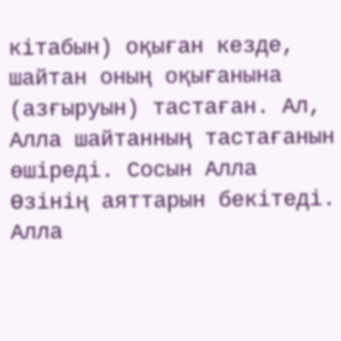кітабын) оқыған кезде, шайтан оның оқығанына (азғыруын) тастаған. Ал, Алла шайтанның тастағанын өшіреді. Сосын Алла Өзінің аяттарын бекітеді. Алла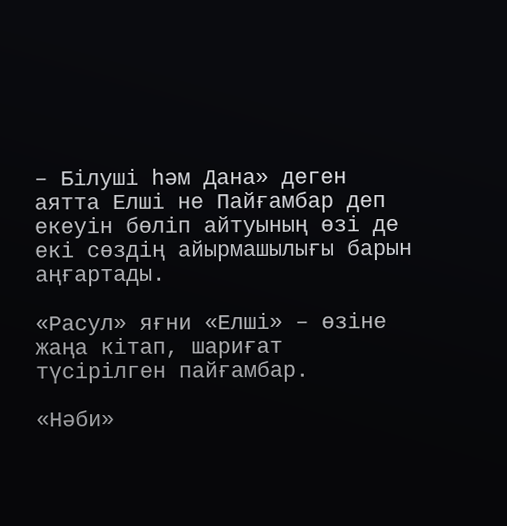– Білуші һәм Дана» деген аятта Елші не Пайғамбар деп екеуін бөліп айтуының өзі де екі сөздің айырмашылығы барын аңғартады.

«Расул» яғни «Елші» – өзіне жаңа кітап, шариғат түсірілген пайғамбар.

«Нәби»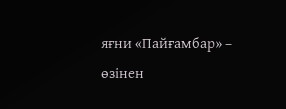яғни «Пайғамбар» – өзінен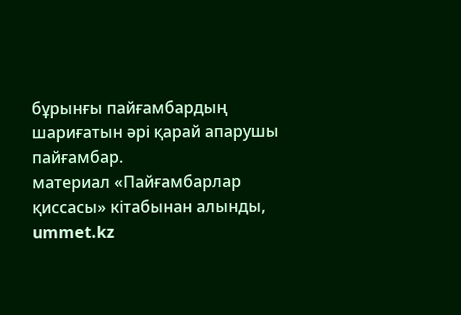бұрынғы пайғамбардың шариғатын әрі қарай апарушы пайғамбар.
материал «Пайғамбарлар қиссасы» кітабынан алынды,
ummet.kz